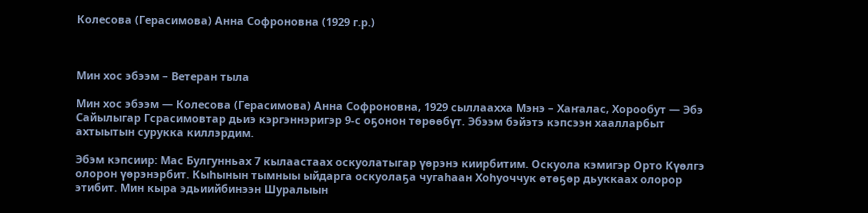Колесова (Герасимова) Анна Софроновна (1929 г.р.)



Мин хос эбээм – Ветеран тыла

Мин хос эбээм — Колесова (Герасимова) Анна Софроновна, 1929 сыллаахха Мэнэ – Хаҥалас, Хорообут — Эбэ Сайылыгар Гсрасимовтар дьиэ кэргэннэригэр 9-с оҕонон төрөөбүт. Эбээм бэйэтэ кэпсээн хаалларбыт ахтыытын сурукка киллэрдим.

Эбэм кэпсиир: Мас Булгунньах 7 кылаастаах оскуолатыгар үөрэнэ киирбитим. Оскуола кэмигэр Орто Күөлгэ олорон үөрэнэрбит. Кыhынын тымныы ыйдарга оскуолаҕа чугаhаан Хоhуоччук өтөҕөр дьуккаах олорор этибит. Мин кыра эдьиийбинээн Шуралыын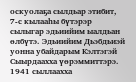оскуолаҕа сылдьар этибит, 7-с кылааhы бүтэрэр сылыгар эдьиийим ыалдьан өлбүтэ. Эдьиийим Дьэбдьиэй уонна убайдарым Кэлтэгэй Сыырдаахха үөрэммиттэрэ. 1941 сыллаахха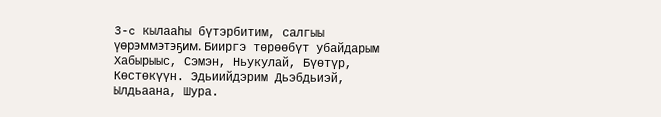3-c кылааhы бүтэрбитим, салгыы үөрэммэтэҕим. Бииргэ төрөөбүт убайдарым Хабырыыс, Сэмэн, Ньукулай, Бүөтүр, Көстөкүүн. Эдьиийдэрим Дьэбдьиэй, Ылдьаана, Шура.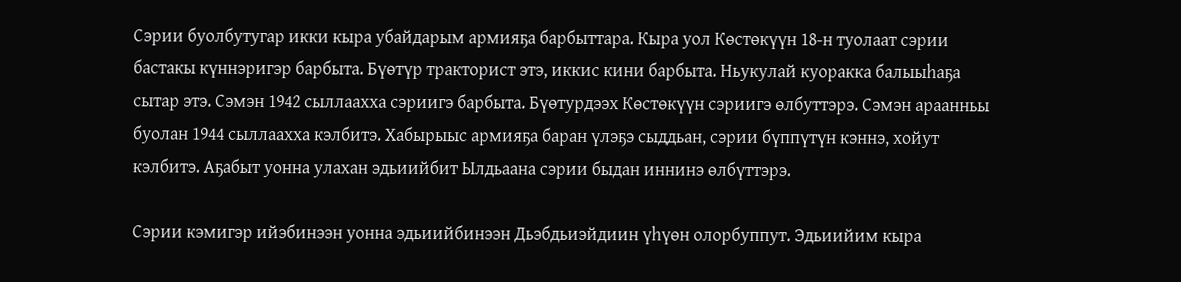Сэрии буолбутугар икки кыра убайдарым армияҕа барбыттара. Кыра уол Көстөкүүн 18-н туолаат сэрии бастакы күннэригэр барбыта. Бүөтүр тракторист этэ, иккис кини барбыта. Ньукулай куоракка балыыhаҕа сытар этэ. Сэмэн 1942 сыллаахха сэриигэ барбыта. Бүөтурдээх Көстөкүүн сэриигэ өлбуттэрэ. Сэмэн араанньы буолан 1944 сыллаахха кэлбитэ. Хабырыыс армияҕа баран үлэҕэ сыддьан, сэрии бүппүтүн кэннэ, хойут кэлбитэ. Аҕабыт уонна улахан эдьиийбит Ылдьаана сэрии быдан иннинэ өлбүттэрэ.

Сэрии кэмигэр ийэбинээн уонна эдьиийбинээн Дьэбдьиэйдиин үhүөн олорбуппут. Эдьиийим кыра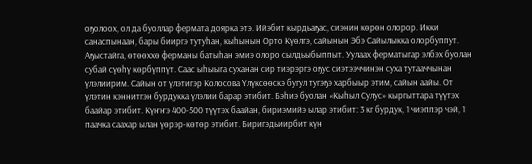оҕолоох, ол да буоллар фермата доярка этэ. Ийэбит кырдьаҕас, сиэнин көрөн олорор. Икки санаспынаан, бары бииргэ тутуhан, кыhынын Орто Күөлгэ, сайынын Эбэ Сайылыкка олорбуппут. Аҕыстайга, өтөөххө ферманы батыhан эмиэ олоро сылдьыбыппыт. Уулаах ферматыгар элбэх буолан субай сүөhү көрбүппүт. Саас ыhыыга суханан сир тиэрэргэ оҕус сиэтээччинэн суха тутааччынан үлэлиирим. Сайын от үлэтигэр Колосова Үлүксөөскэ бугул тугэҕэ харбыыр этим, сайын аайы. От үлэтин кэннитгэн бурдукка үлэлии барар этибит. Бэhиэ буолан «Кыhыл Сулус» кыргыттара түүтэх баайар этибит. Күҥҥэ 400-500 түүтэх баайан, бириэмийэ ылар этибит: 3 кг бурдук, 1 чиэппэр чэй, 1 паачка саахар ылан үөрэр-көтөр этибит. Биригэдьиирбит күн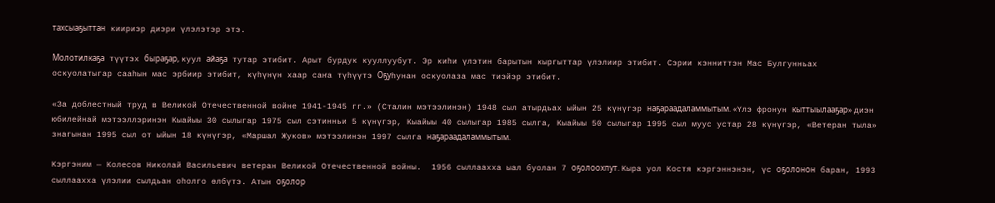тахсыаҕыттан киириэр диэри үлэлэтэр этэ.

Молотилкаҕа түүтэх быраҕар, куул айаҕа тутар этибит. Арыт бурдук кууллуубут. Эр киhи үлэтин барытын кыргыттар үлэлиир этибит. Сэрии кэнниттэн Мас Булгунньах оскуолатыгар сааhын мас эрбиир этибит, күhүнүн хаар саҥа түhүүтэ Оҕуhунан оскуолаза мас тиэйэр этибит.

«За доблестный труд в Великой Отечественной войне 1941-1945 гг.» (Сталин мэтээлинэн) 1948 сыл атырдьах ыйын 25 күнүгэр наҕараадаламмытым. «Үлэ фронун кыттыылааҕар» диэн юбилейнай мэтээллэринэн Кыайыы 30 сылыгар 1975 сыл сэтинньи 5 күнүгэр, Кыайыы 40 сылыгар 1985 сылга, Кыайыы 50 сылыгар 1995 сыл муус устар 28 күнүгэр, «Ветеран тыла» знагынан 1995 сыл от ыйын 18 күнүгэр, «Маршал Жуков» мэтээлинэн 1997 сылга наҕараадаламмытым.

Кэргэним — Колесов Николай Васильевич ветеран Великой Отечественной войны.  1956 сыллаахха ыал буолан 7 оҕолоохпут. Кыра уол Костя кэргэннэнэн, үс оҕолонон баран, 1993 сыллаахха үлэлии сылдьан оhолго өлбүтэ. Атын оҕолор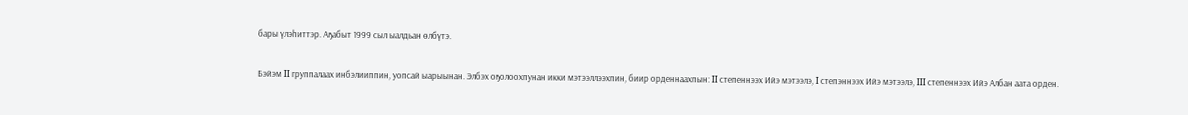бары үлэhиттэр. Аҕабыт 1999 сыл ыалдьан өлбүтэ.

Бэйэм II группалаах инбэлииппин, уопсай ыарыынан. Элбэх оҕолоохпунан икки мэтээллээхпин, биир орденнаахпын: II степеннээх Ийэ мэтээлэ, I степэннээх Ийэ мэтээлэ, III степеннээх Ийэ Албан аата орден.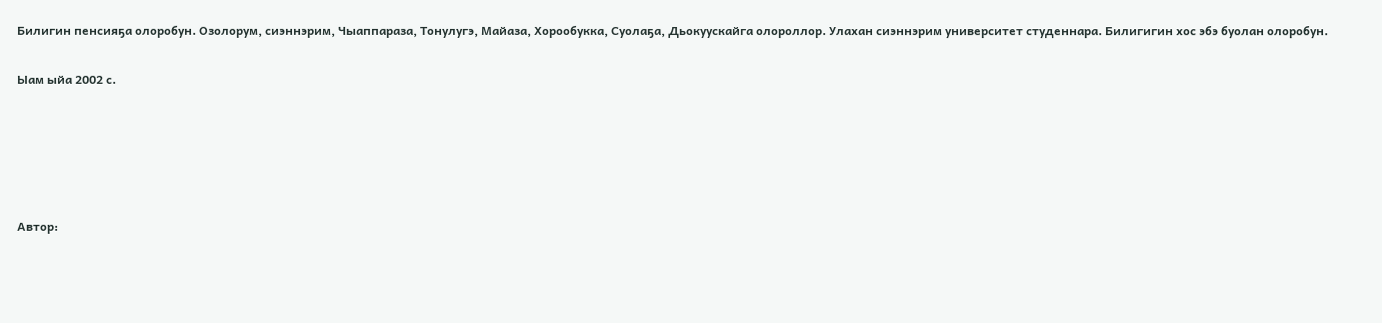Билигин пенсияҕа олоробун. Озолорум, сиэннэрим, Чыаппараза, Тонулугэ, Майаза, Хорообукка, Суолаҕа, Дьокуускайга олороллор. Улахан сиэннэрим университет студеннара. Билигигин хос эбэ буолан олоробун.

Ыам ыйа 2002 с.





Автор: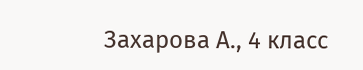Захарова А., 4 класс